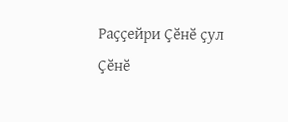Раҫҫейри Ҫӗнӗ ҫул
Ҫӗнӗ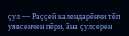ҫул — Раҫҫей календарӗнчи тӗп уявсенчен пӗри, ӑна ҫулсерен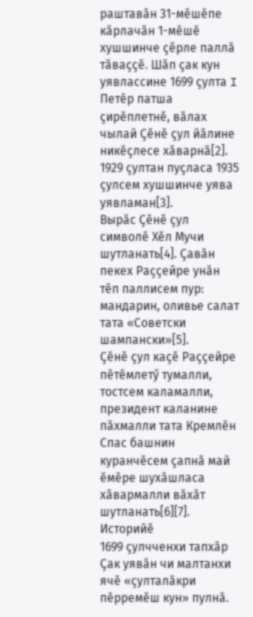раштавӑн 31-мӗшӗпе кӑрлачӑн 1-мӗшӗ хушшинче ҫӗрле паллӑ тӑваҫҫӗ. Шӑп ҫак кун уявлассине 1699 ҫулта I Петӗр патша ҫирӗплетнӗ, вӑлах чылай Ҫӗнӗ ҫул йӑлине никӗҫлесе хӑварнӑ[2]. 1929 ҫултан пуҫласа 1935 ҫулсем хушшинче уява уявламан[3].
Вырӑс Ҫӗнӗ ҫул символӗ Хӗл Мучи шутланать[4]. Ҫавӑн пекех Раҫҫейре унӑн тӗп паллисем пур: мандарин, оливье салат тата «Советски шампански»[5].
Ҫӗнӗ ҫул каҫӗ Раҫҫейре пӗтӗмлетӳ тумалли, тостсем каламалли, президент каланине пӑхмалли тата Кремлӗн Спас башнин куранчӗсем ҫапнӑ май ӗмӗре шухӑшласа хӑвармалли вӑхӑт шутланать[6][7].
Историйӗ
1699 ҫулчченхи тапхӑр
Ҫак уявӑн чи малтанхи ячӗ «ҫулталӑкри пӗрремӗш кун» пулнӑ.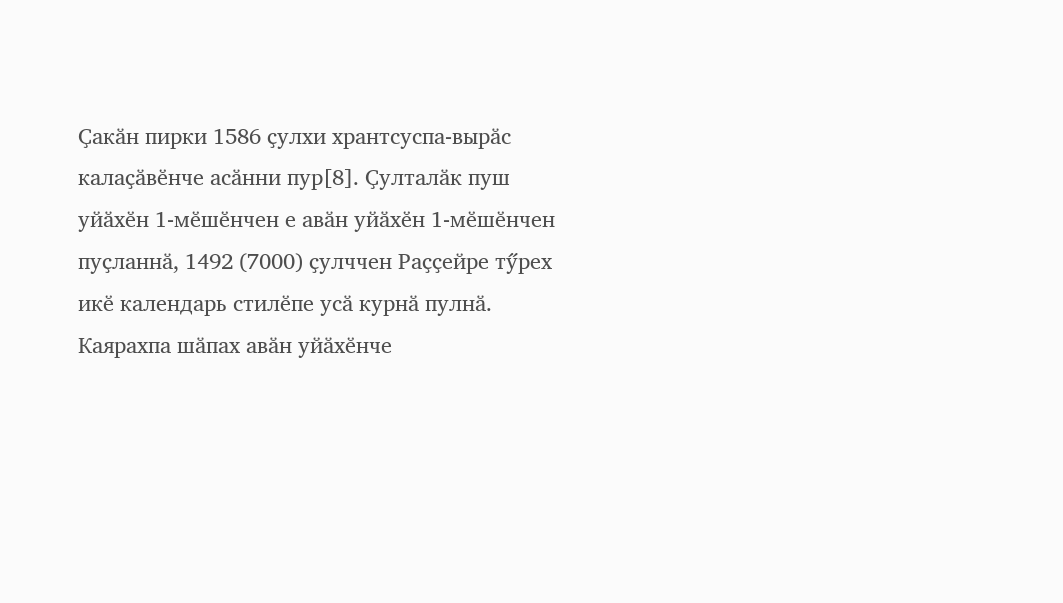Ҫакӑн пирки 1586 ҫулхи хрантсуспа-вырӑс калаҫӑвӗнче асӑнни пур[8]. Ҫулталӑк пуш уйӑхӗн 1-мӗшӗнчен е авӑн уйӑхӗн 1-мӗшӗнчен пуҫланнӑ, 1492 (7000) ҫулччен Раҫҫейре тӳрех икӗ календарь стилӗпе усӑ курнӑ пулнӑ. Каярахпа шӑпах авӑн уйӑхӗнче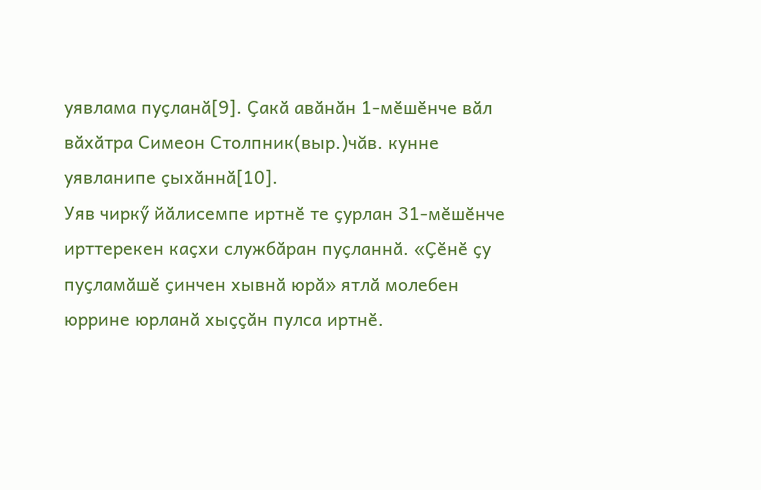уявлама пуҫланӑ[9]. Ҫакӑ авӑнӑн 1-мӗшӗнче вӑл вӑхӑтра Симеон Столпник(выр.)чăв. кунне уявланипе ҫыхӑннӑ[10].
Уяв чиркӳ йӑлисемпе иртнӗ те ҫурлан 31-мӗшӗнче ирттерекен каҫхи службӑран пуҫланнӑ. «Ҫӗнӗ ҫу пуҫламӑшӗ ҫинчен хывнӑ юрӑ» ятлӑ молебен юррине юрланӑ хыҫҫӑн пулса иртнӗ.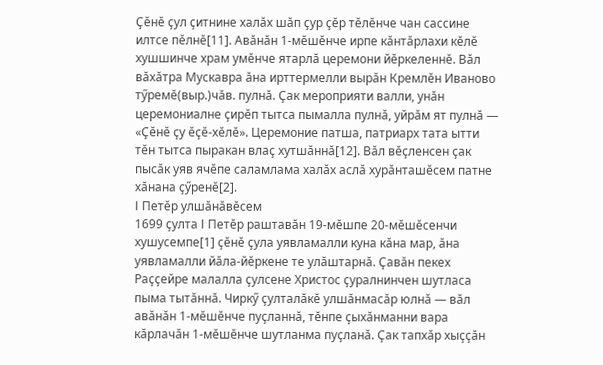Ҫӗнӗ ҫул ҫитнине халӑх шӑп ҫур ҫӗр тӗлӗнче чан сассине илтсе пӗлнӗ[11]. Авӑнӑн 1-мӗшӗнче ирпе кӑнтӑрлахи кӗлӗ хушшинче храм умӗнче ятарлӑ церемони йӗркеленнӗ. Вӑл вӑхӑтра Мускавра ӑна ирттермелли вырӑн Кремлӗн Иваново тӳремӗ(выр.)чăв. пулнӑ. Ҫак мероприяти валли, унӑн церемониалне ҫирӗп тытса пымалла пулнӑ, уйрӑм ят пулнӑ — «Ҫӗнӗ ҫу ӗҫӗ-хӗлӗ». Церемоние патша, патриарх тата ытти тӗн тытса пыракан влаҫ хутшӑннӑ[12]. Вӑл вӗҫленсен ҫак пысӑк уяв ячӗпе саламлама халӑх аслӑ хурӑнташӗсем патне хӑнана ҫӳренӗ[2].
I Петӗр улшӑнӑвӗсем
1699 ҫулта I Петӗр раштавӑн 19-мӗшпе 20-мӗшӗсенчи хушусемпе[1] ҫӗнӗ ҫула уявламалли куна кӑна мар, ӑна уявламалли йӑла-йӗркене те улӑштарнӑ. Ҫавӑн пекех Раҫҫейре малалла ҫулсене Христос ҫуралнинчен шутласа пыма тытӑннӑ. Чиркӳ ҫулталӑкӗ улшӑнмасӑр юлнӑ — вӑл авӑнӑн 1-мӗшӗнче пуҫланнӑ, тӗнпе ҫыхӑнманни вара кӑрлачӑн 1-мӗшӗнче шутланма пуҫланӑ. Ҫак тапхӑр хыҫҫӑн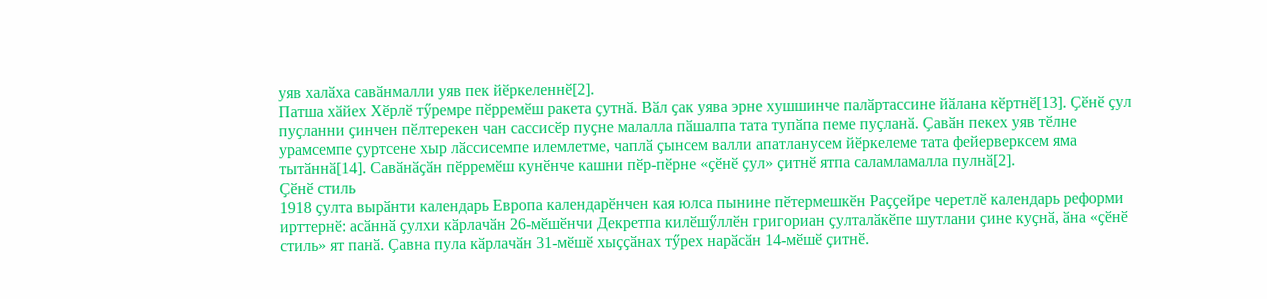уяв халӑха савӑнмалли уяв пек йӗркеленнӗ[2].
Патша хӑйех Хӗрлӗ тӳремре пӗрремӗш ракета ҫутнӑ. Вӑл ҫак уява эрне хушшинче палӑртассине йӑлана кӗртнӗ[13]. Ҫӗнӗ ҫул пуҫланни ҫинчен пӗлтерекен чан сассисӗр пуҫне малалла пӑшалпа тата тупӑпа пеме пуҫланӑ. Ҫавӑн пекех уяв тӗлне урамсемпе ҫуртсене хыр лӑссисемпе илемлетме, чаплӑ ҫынсем валли апатланусем йӗркелеме тата фейерверксем яма тытӑннӑ[14]. Савӑнӑҫӑн пӗрремӗш кунӗнче кашни пӗр-пӗрне «ҫӗнӗ ҫул» ҫитнӗ ятпа саламламалла пулнӑ[2].
Ҫӗнӗ стиль
1918 ҫулта вырӑнти календарь Европа календарӗнчен кая юлса пынине пӗтермешкӗн Раҫҫейре черетлӗ календарь реформи ирттернӗ: асӑннӑ ҫулхи кӑрлачӑн 26-мӗшӗнчи Декретпа килӗшӳллӗн григориан ҫулталӑкӗпе шутлани ҫине куҫнӑ, ӑна «ҫӗнӗ стиль» ят панӑ. Ҫавна пула кӑрлачӑн 31-мӗшӗ хыҫҫӑнах тӳрех нарӑсӑн 14-мӗшӗ ҫитнӗ.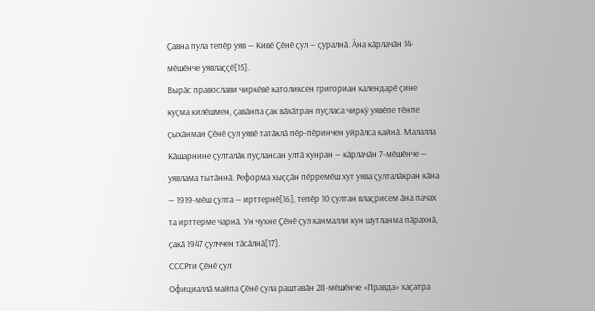Ҫавна пула тепӗр уяв — Кивӗ Ҫӗнӗ ҫул — ҫуралнӑ. Ӑна кӑрлачӑн 14-мӗшӗнче уявлаҫҫӗ[15].
Вырӑс православи чиркӗвӗ католиксен григориан календарӗ ҫине куҫма килӗшмен, ҫавӑнпа ҫак вӑхӑтран пуҫласа чиркӳ уявӗпе тӗнпе ҫыхӑнман Ҫӗнӗ ҫул уявӗ татӑклӑ пӗр-пӗринчен уйрӑлса кайнӑ. Малалла Кӑшарнине ҫулталӑк пуҫлансан ултӑ кунран — кӑрлачӑн 7-мӗшӗнче — уявлама тытӑннӑ. Реформа хыҫҫӑн пӗрремӗш хут уява ҫулталӑкран кӑна — 1919-мӗш ҫулта — ирттернӗ[16], тепӗр 10 ҫултан влаҫрисем ӑна пачах та ирттерме чарнӑ. Ун чухне Ҫӗнӗ ҫул канмалли кун шутланма пӑрахнӑ, ҫакӑ 1947 ҫулччен тӑсӑлнӑ[17].
СССРти Ҫӗнӗ ҫул
Официаллӑ майпа Ҫӗнӗ ҫула раштавӑн 28-мӗшӗнче «Правда» хаҫатра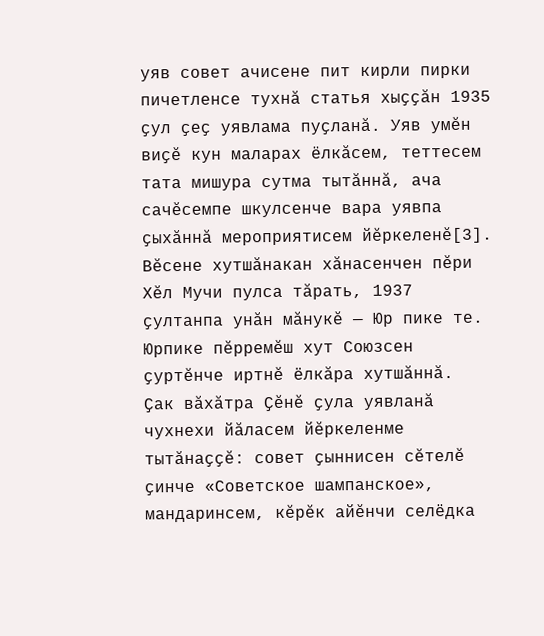уяв совет ачисене пит кирли пирки пичетленсе тухнӑ статья хыҫҫӑн 1935 ҫул ҫеҫ уявлама пуҫланӑ. Уяв умӗн виҫӗ кун маларах ёлкӑсем, теттесем тата мишура сутма тытӑннӑ, ача сачӗсемпе шкулсенче вара уявпа ҫыхӑннӑ мероприятисем йӗркеленӗ[3]. Вӗсене хутшӑнакан хӑнасенчен пӗри Хӗл Мучи пулса тӑрать, 1937 ҫултанпа унӑн мӑнукӗ — Юр пике те. Юрпике пӗрремӗш хут Союзсен ҫуртӗнче иртнӗ ёлкӑра хутшӑннӑ.
Ҫак вӑхӑтра Ҫӗнӗ ҫула уявланӑ чухнехи йӑласем йӗркеленме тытӑнаҫҫӗ: совет ҫыннисен сӗтелӗ ҫинче «Советское шампанское», мандаринсем, кӗрӗк айӗнчи селёдка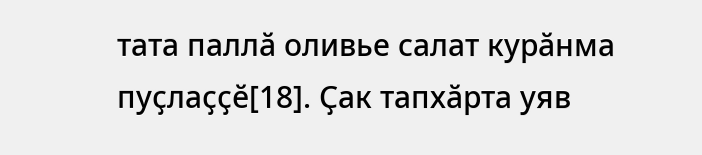тата паллӑ оливье салат курӑнма пуҫлаҫҫӗ[18]. Ҫак тапхӑрта уяв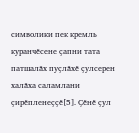символики пек кремль куранчӗсене ҫапни тата патшалӑх пуҫлӑхӗ ҫулсерен халӑха саламлани ҫирӗпленеҫҫӗ[5]. Ҫӗнӗ ҫул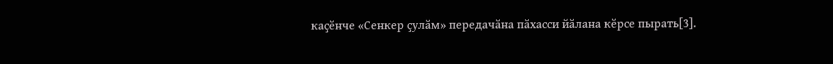каҫӗнче «Сенкер ҫулӑм» передачӑна пӑхасси йӑлана кӗрсе пырать[3].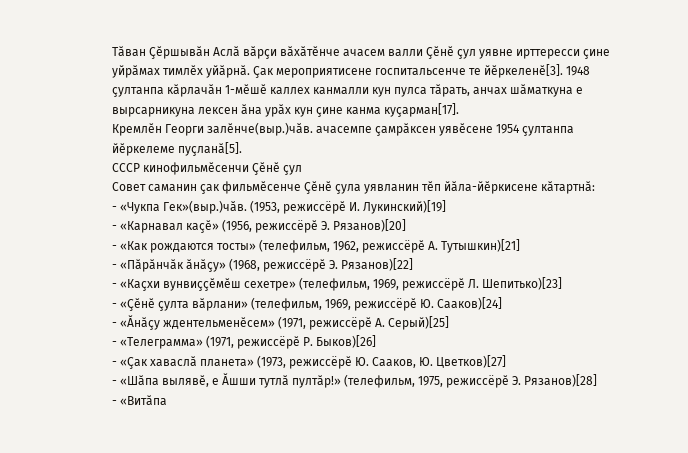Тӑван Ҫӗршывӑн Аслӑ вӑрҫи вӑхӑтӗнче ачасем валли Ҫӗнӗ ҫул уявне ирттересси ҫине уйрӑмах тимлӗх уйӑрнӑ. Ҫак мероприятисене госпитальсенче те йӗркеленӗ[3]. 1948 ҫултанпа кӑрлачӑн 1-мӗшӗ каллех канмалли кун пулса тӑрать, анчах шӑматкуна е вырсарникуна лексен ӑна урӑх кун ҫине канма куҫарман[17].
Кремлӗн Георги залӗнче(выр.)чăв. ачасемпе ҫамрӑксен уявӗсене 1954 ҫултанпа йӗркелеме пуҫланӑ[5].
СССР кинофильмӗсенчи Ҫӗнӗ ҫул
Совет саманин ҫак фильмӗсенче Ҫӗнӗ ҫула уявланин тӗп йӑла-йӗркисене кӑтартнӑ:
- «Чукпа Гек»(выр.)чăв. (1953, режиссёрӗ И. Лукинский)[19]
- «Карнавал каҫӗ» (1956, режиссёрӗ Э. Рязанов)[20]
- «Как рождаются тосты» (телефильм, 1962, режиссёрӗ А. Тутышкин)[21]
- «Пӑрӑнчӑк ӑнӑҫу» (1968, режиссёрӗ Э. Рязанов)[22]
- «Каҫхи вунвиҫҫӗмӗш сехетре» (телефильм, 1969, режиссёрӗ Л. Шепитько)[23]
- «Ҫӗнӗ ҫулта вӑрлани» (телефильм, 1969, режиссёрӗ Ю. Сааков)[24]
- «Ӑнӑҫу ждентельменӗсем» (1971, режиссёрӗ А. Серый)[25]
- «Телеграмма» (1971, режиссёрӗ Р. Быков)[26]
- «Ҫак хаваслӑ планета» (1973, режиссёрӗ Ю. Сааков, Ю. Цветков)[27]
- «Шӑпа вылявӗ, е Ӑшши тутлӑ пултӑр!» (телефильм, 1975, режиссёрӗ Э. Рязанов)[28]
- «Витӑпа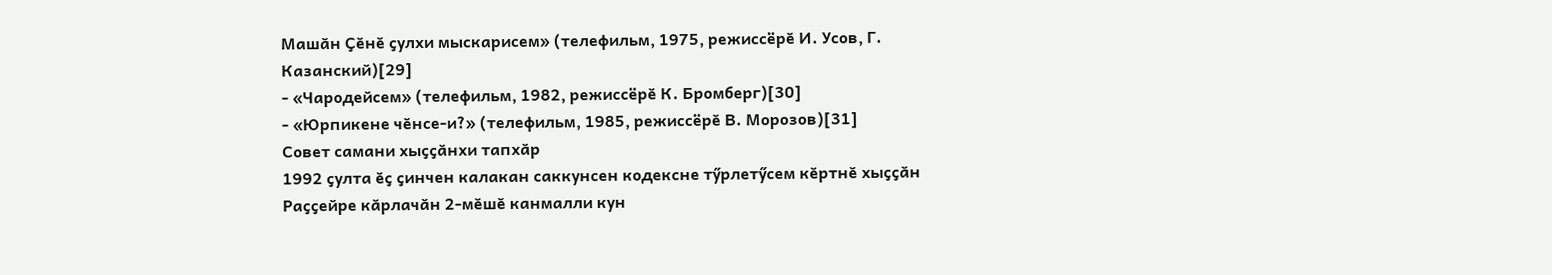Машӑн Ҫӗнӗ ҫулхи мыскарисем» (телефильм, 1975, режиссёрӗ И. Усов, Г. Казанский)[29]
- «Чародейсем» (телефильм, 1982, режиссёрӗ К. Бромберг)[30]
- «Юрпикене чӗнсе-и?» (телефильм, 1985, режиссёрӗ В. Морозов)[31]
Совет самани хыҫҫӑнхи тапхӑр
1992 ҫулта ӗҫ ҫинчен калакан саккунсен кодексне тӳрлетӳсем кӗртнӗ хыҫҫӑн Раҫҫейре кӑрлачӑн 2-мӗшӗ канмалли кун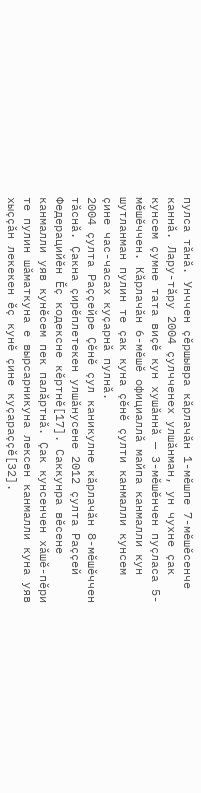пулса тӑнӑ. Унччен ҫӗршывра кӑрлачӑн 1-мӗшпе 7-мӗшӗсенче каннӑ. Лару-тӑру 2004 ҫулчченех улшӑнман, ун чухне ҫак кунсем ҫумне тата виҫӗ кун хушӑннӑ — 3-мӗшӗнчен пуҫласа 5-мӗшӗччен. Кӑрлачӑн 6-мӗшӗ официаллӑ майпа канмалли кун шутланман пулин те ҫак куна ҫӗнӗ ҫулти канмалли кунсем ҫине час-часах куҫарнӑ пулнӑ.
2004 ҫулта Раҫҫейре Ҫӗнӗ ҫул каникулне кӑрлачӑн 8-мӗшӗччен тӑснӑ. Ҫакна ҫирӗплетекен улшӑнусене 2012 ҫулта Раҫҫей Федерацийӗн Ӗҫ кодексне кӗртнӗ[17]. Саккунра вӗсене канмалли уяв кунӗсем пек палӑртнӑ. Ҫак кунсенчен хӑшӗ-пӗри те пулин шӑматкуна е вырсарникуна лексен канмалли куна уяв хыҫҫӑн лекекен ӗҫ кунӗ ҫине куҫараҫҫӗ[32].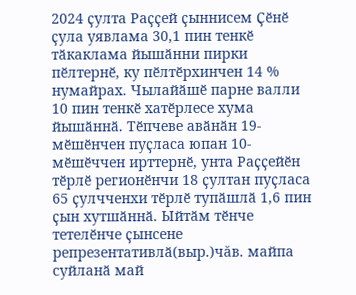2024 ҫулта Раҫҫей ҫыннисем Ҫӗнӗ ҫула уявлама 30,1 пин тенкӗ тӑкаклама йышӑнни пирки пӗлтернӗ, ку пӗлтӗрхинчен 14 % нумайрах. Чылайӑшӗ парне валли 10 пин тенкӗ хатӗрлесе хума йышӑннӑ. Тӗпчеве авӑнӑн 19-мӗшӗнчен пуҫласа юпан 10-мӗшӗччен ирттернӗ, унта Раҫҫейӗн тӗрлӗ регионӗнчи 18 ҫултан пуҫласа 65 ҫулчченхи тӗрлӗ тупӑшлӑ 1,6 пин ҫын хутшӑннӑ. Ыйтӑм тӗнче тетелӗнче ҫынсене репрезентативлӑ(выр.)чăв. майпа суйланӑ май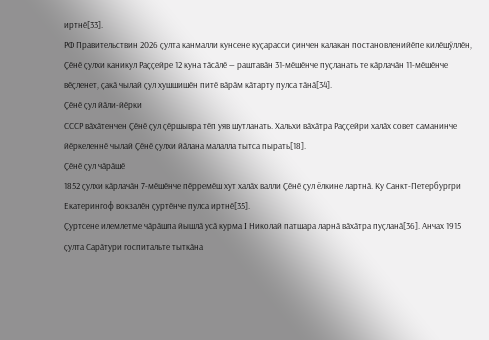иртнӗ[33].
РФ Правительствин 2026 ҫулта канмалли кунсене куҫарасси ҫинчен калакан постановленийӗпе килӗшӳллӗн, Ҫӗнӗ ҫулхи каникул Раҫҫейре 12 куна тӑсӑлӗ — раштавӑн 31-мӗшӗнче пуҫланать те кӑрлачӑн 11-мӗшӗнче вӗҫленет, ҫакӑ чылай ҫул хушшишӗн питӗ вӑрӑм кӑтарту пулса тӑнӑ[34].
Ҫӗнӗ ҫул йӑли-йӗрки
СССР вӑхӑтенчен Ҫӗнӗ ҫул ҫӗршывра тӗп уяв шутланать. Хальхи вӑхӑтра Раҫҫейри халӑх совет саманинче йӗркеленнӗ чылай Ҫӗнӗ ҫулхи йӑлана малалла тытса пырать[18].
Ҫӗнӗ ҫул чӑрӑшӗ
1852 ҫулхи кӑрлачӑн 7-мӗшӗнче пӗрремӗш хут халӑх валли Ҫӗнӗ ҫул ёлкине лартнӑ. Ку Санкт-Петербургри Екатерингоф вокзалӗн ҫуртӗнче пулса иртнӗ[35].
Ҫуртсене илемлетме чӑрӑшпа йышлӑ усӑ курма I Николай патшара ларнӑ вӑхӑтра пуҫланӑ[36]. Анчах 1915 ҫулта Сарӑтури госпитальте тыткӑна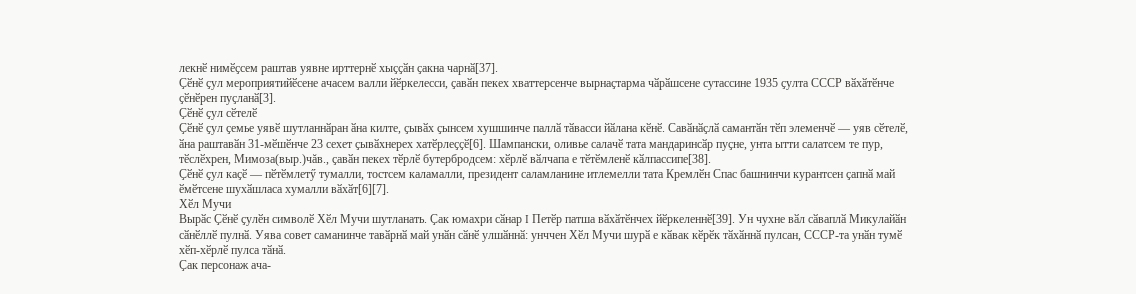лекнӗ нимӗҫсем раштав уявне ирттернӗ хыҫҫӑн ҫакна чарнӑ[37].
Ҫӗнӗ ҫул мероприятийӗсене ачасем валли йӗркелесси, ҫавӑн пекех хваттерсенче вырнаҫтарма чӑрӑшсене сутассине 1935 ҫулта СССР вӑхӑтӗнче ҫӗнӗрен пуҫланӑ[3].
Ҫӗнӗ ҫул сӗтелӗ
Ҫӗнӗ ҫул ҫемье уявӗ шутланнӑран ӑна килте, ҫывӑх ҫынсем хушшинче паллӑ тӑвасси йӑлана кӗнӗ. Савӑнӑҫлӑ самантӑн тӗп элеменчӗ — уяв сӗтелӗ, ӑна раштавӑн 31-мӗшӗнче 23 сехет ҫывӑхнерех хатӗрлеҫҫӗ[6]. Шампански, оливье салачӗ тата мандаринсӑр пуҫне, унта ытти салатсем те пур, тӗслӗхрен, Мимоза(выр.)чăв., ҫавӑн пекех тӗрлӗ бутербродсем: хӗрлӗ вӑлчапа е тӗтӗмленӗ кӑлпассипе[38].
Ҫӗнӗ ҫул каҫӗ — пӗтӗмлетӳ тумалли, тостсем каламалли, президент саламланине итлемелли тата Кремлӗн Спас башнинчи курантсен ҫапнӑ май ӗмӗтсене шухӑшласа хумалли вӑхӑт[6][7].
Хӗл Мучи
Вырӑс Ҫӗнӗ ҫулӗн символӗ Хӗл Мучи шутланать. Ҫак юмахри сӑнар I Петӗр патша вӑхӑтӗнчех йӗркеленнӗ[39]. Ун чухне вӑл сӑваплӑ Микулайӑн сӑнӗллӗ пулнӑ. Уява совет саманинче тавӑрнӑ май унӑн сӑнӗ улшӑннӑ: унччен Хӗл Мучи шурӑ е кӑвак кӗрӗк тӑхӑннӑ пулсан, СССР-та унӑн тумӗ хӗп-хӗрлӗ пулса тӑнӑ.
Ҫак персонаж ача-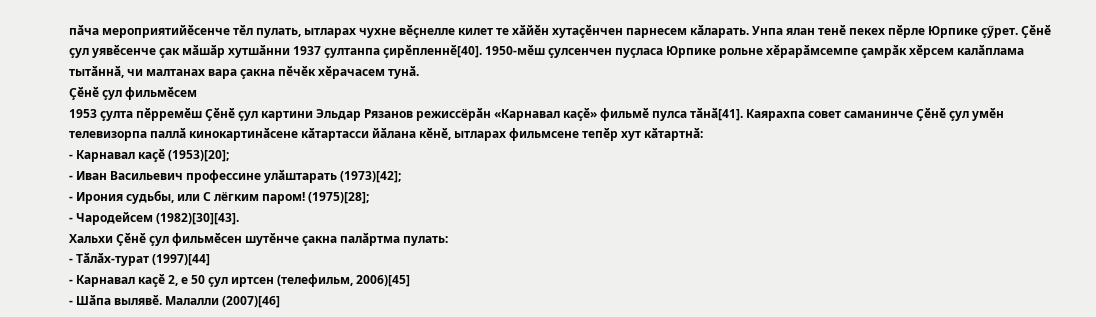пӑча мероприятийӗсенче тӗл пулать, ытларах чухне вӗҫнелле килет те хӑйӗн хутаҫӗнчен парнесем кӑларать. Унпа ялан тенӗ пекех пӗрле Юрпике ҫӳрет. Ҫӗнӗ ҫул уявӗсенче ҫак мӑшӑр хутшӑнни 1937 ҫултанпа ҫирӗпленнӗ[40]. 1950-мӗш ҫулсенчен пуҫласа Юрпике рольне хӗрарӑмсемпе ҫамрӑк хӗрсем калӑплама тытӑннӑ, чи малтанах вара ҫакна пӗчӗк хӗрачасем тунӑ.
Ҫӗнӗ ҫул фильмӗсем
1953 ҫулта пӗрремӗш Ҫӗнӗ ҫул картини Эльдар Рязанов режиссёрӑн «Карнавал каҫӗ» фильмӗ пулса тӑнӑ[41]. Каярахпа совет саманинче Ҫӗнӗ ҫул умӗн телевизорпа паллӑ кинокартинӑсене кӑтартасси йӑлана кӗнӗ, ытларах фильмсене тепӗр хут кӑтартнӑ:
- Карнавал каҫӗ (1953)[20];
- Иван Васильевич профессине улӑштарать (1973)[42];
- Ирония судьбы, или С лёгким паром! (1975)[28];
- Чародейсем (1982)[30][43].
Хальхи Ҫӗнӗ ҫул фильмӗсен шутӗнче ҫакна палӑртма пулать:
- Тӑлӑх-турат (1997)[44]
- Карнавал каҫӗ 2, е 50 ҫул иртсен (телефильм, 2006)[45]
- Шӑпа вылявӗ. Малалли (2007)[46]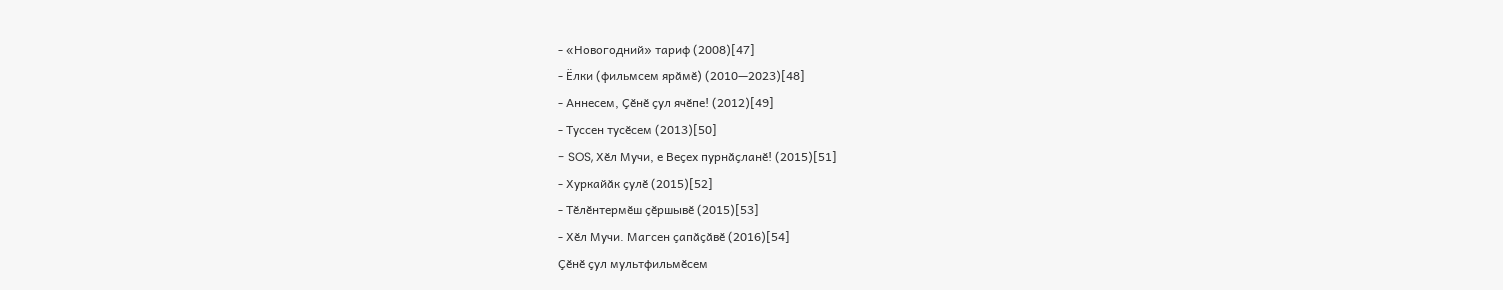- «Новогодний» тариф (2008)[47]
- Ёлки (фильмсем ярӑмӗ) (2010—2023)[48]
- Аннесем, Ҫӗнӗ ҫул ячӗпе! (2012)[49]
- Туссен тусӗсем (2013)[50]
- SOS, Хӗл Мучи, е Веҫех пурнӑҫланӗ! (2015)[51]
- Хуркайӑк ҫулӗ (2015)[52]
- Тӗлӗнтермӗш ҫӗршывӗ (2015)[53]
- Хӗл Мучи. Магсен ҫапӑҫӑвӗ (2016)[54]
Ҫӗнӗ ҫул мультфильмӗсем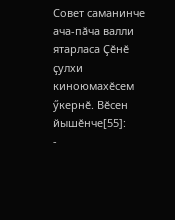Совет саманинче ача-пӑча валли ятарласа Ҫӗнӗ ҫулхи киноюмахӗсем ӳкернӗ. Вӗсен йышӗнче[55]:
-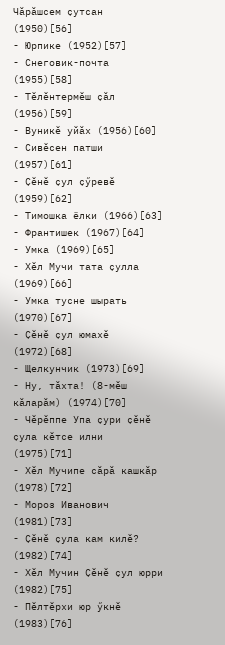Чӑрӑшсем ҫутсан (1950)[56]
- Юрпике (1952)[57]
- Снеговик-почта (1955)[58]
- Тӗлӗнтермӗш ҫӑл (1956)[59]
- Вуникӗ уйӑх (1956)[60]
- Сивӗсен патши (1957)[61]
- Ҫӗнӗ ҫул ҫӳревӗ (1959)[62]
- Тимошка ёлки (1966)[63]
- Франтишек (1967)[64]
- Умка (1969)[65]
- Хӗл Мучи тата ҫулла (1969)[66]
- Умка тусне шырать (1970)[67]
- Ҫӗнӗ ҫул юмахӗ (1972)[68]
- Щелкунчик (1973)[69]
- Ну, тӑхта! (8-мӗш кӑларӑм) (1974)[70]
- Чӗрӗппе Упа ҫури ҫӗнӗ ҫула кӗтсе илни (1975)[71]
- Хӗл Мучипе сӑрӑ кашкӑр (1978)[72]
- Мороз Иванович (1981)[73]
- Ҫӗнӗ ҫула кам килӗ? (1982)[74]
- Хӗл Мучин Ҫӗнӗ ҫул юрри (1982)[75]
- Пӗлтӗрхи юр ӳкнӗ (1983)[76]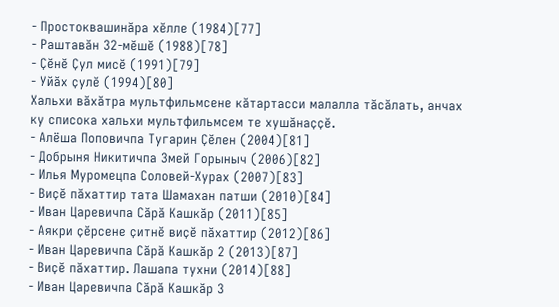- Простоквашинӑра хӗлле (1984)[77]
- Раштавӑн 32-мӗшӗ (1988)[78]
- Ҫӗнӗ Ҫул мисӗ (1991)[79]
- Уйӑх ҫулӗ (1994)[80]
Хальхи вӑхӑтра мультфильмсене кӑтартасси малалла тӑсӑлать, анчах ку списока хальхи мультфильмсем те хушӑнаҫҫӗ.
- Алёша Поповичпа Тугарин Ҫӗлен (2004)[81]
- Добрыня Никитичпа Змей Горыныч (2006)[82]
- Илья Муромецпа Соловей-Хурах (2007)[83]
- Виҫӗ пӑхаттир тата Шамахан патши (2010)[84]
- Иван Царевичпа Сӑрӑ Кашкӑр (2011)[85]
- Аякри ҫӗрсене ҫитнӗ виҫӗ пӑхаттир (2012)[86]
- Иван Царевичпа Сӑрӑ Кашкӑр 2 (2013)[87]
- Виҫӗ пӑхаттир. Лашапа тухни (2014)[88]
- Иван Царевичпа Сӑрӑ Кашкӑр 3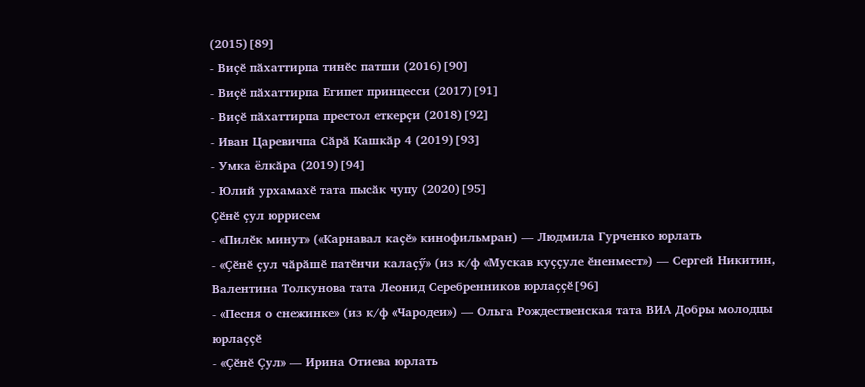(2015)[89]
- Виҫӗ пӑхаттирпа тинӗс патши (2016)[90]
- Виҫӗ пӑхаттирпа Египет принцесси (2017)[91]
- Виҫӗ пӑхаттирпа престол еткерҫи (2018)[92]
- Иван Царевичпа Сӑрӑ Кашкӑр 4 (2019)[93]
- Умка ёлкӑра (2019)[94]
- Юлий урхамахӗ тата пысӑк чупу (2020)[95]
Ҫӗнӗ ҫул юррисем
- «Пилӗк минут» («Карнавал каҫӗ» кинофильмран) — Людмила Гурченко юрлать
- «Ҫӗнӗ ҫул чӑрӑшӗ патӗнчи калаҫӳ» (из к/ф «Мускав куҫҫуле ӗненмест») — Сергей Никитин, Валентина Толкунова тата Леонид Серебренников юрлаҫҫӗ[96]
- «Песня о снежинке» (из к/ф «Чародеи») — Ольга Рождественская тата ВИА Добры молодцы юрлаҫҫӗ
- «Ҫӗнӗ Ҫул» — Ирина Отиева юрлать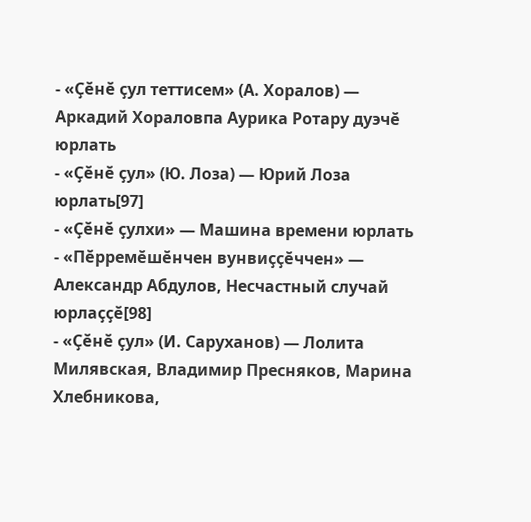- «Ҫӗнӗ ҫул теттисем» (А. Хоралов) — Аркадий Хораловпа Аурика Ротару дуэчӗ юрлать
- «Ҫӗнӗ ҫул» (Ю. Лоза) — Юрий Лоза юрлать[97]
- «Ҫӗнӗ ҫулхи» — Машина времени юрлать
- «Пӗрремӗшӗнчен вунвиҫҫӗччен» — Александр Абдулов, Несчастный случай юрлаҫҫӗ[98]
- «Ҫӗнӗ ҫул» (И. Саруханов) — Лолита Милявская, Владимир Пресняков, Марина Хлебникова,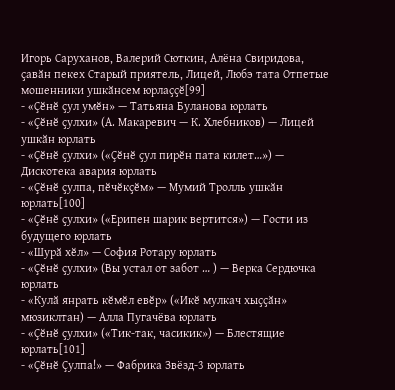Игорь Саруханов, Валерий Сюткин, Алёна Свиридова, ҫавӑн пекех Старый приятель, Лицей, Любэ тата Отпетые мошенники ушкӑнсем юрлаҫҫӗ[99]
- «Ҫӗнӗ ҫул умӗн» — Татьяна Буланова юрлать
- «Ҫӗнӗ ҫулхи» (А. Макаревич — К. Хлебников) — Лицей ушкӑн юрлать
- «Ҫӗнӗ ҫулхи» («Ҫӗнӗ ҫул пирӗн пата килет…») — Дискотека авария юрлать
- «Ҫӗнӗ ҫулпа, пӗчӗкҫӗм» — Мумий Тролль ушкӑн юрлать[100]
- «Ҫӗнӗ ҫулхи» («Ерипен шарик вертится») — Гости из будущего юрлать
- «Шурӑ хӗл» — София Ротару юрлать
- «Ҫӗнӗ ҫулхи» (Вы устал от забот … ) — Верка Сердючка юрлать
- «Кулӑ янрать кӗмӗл евӗр» («Икӗ мулкач хыҫҫӑн» мюзиклтан) — Алла Пугачёва юрлать
- «Ҫӗнӗ ҫулхи» («Тик-так, часикик») — Блестящие юрлать[101]
- «Ҫӗнӗ Ҫулпа!» — Фабрика Звёзд-3 юрлать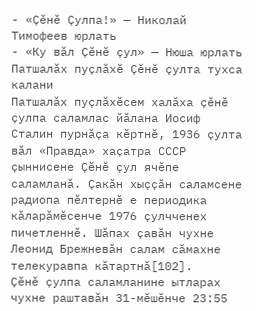- «Ҫӗнӗ Ҫулпа!» — Николай Тимофеев юрлать
- «Ку вӑл Ҫӗнӗ ҫул» — Нюша юрлать
Патшалӑх пуҫлӑхӗ Ҫӗнӗ ҫулта тухса калани
Патшалӑх пуҫлӑхӗсем халӑха ҫӗнӗ ҫулпа саламлас йӑлана Иосиф Сталин пурнӑҫа кӗртнӗ, 1936 ҫулта вӑл «Правда» хаҫатра СССР ҫыннисене Ҫӗнӗ ҫул ячӗпе саламланӑ. Ҫакӑн хыҫҫӑн саламсене радиопа пӗлтернӗ е периодика кӑларӑмӗсенче 1976 ҫулчченех пичетленнӗ. Шӑпах ҫавӑн чухне Леонид Брежневӑн салам сӑмахне телекуравпа кӑтартнӑ[102].
Ҫӗнӗ ҫулпа саламланине ытларах чухне раштавӑн 31-мӗшӗнче 23:55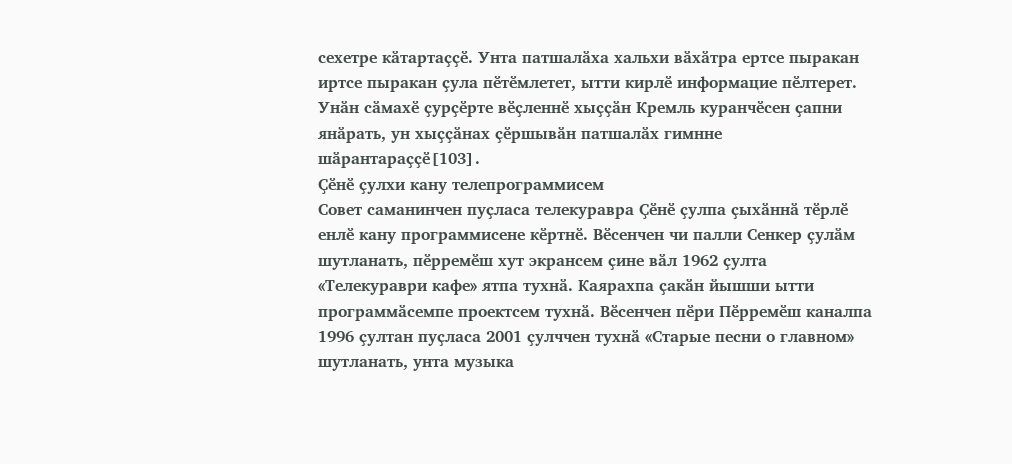сехетре кӑтартаҫҫӗ. Унта патшалӑха хальхи вӑхӑтра ертсе пыракан иртсе пыракан ҫула пӗтӗмлетет, ытти кирлӗ информацие пӗлтерет. Унӑн сӑмахӗ ҫурҫӗрте вӗҫленнӗ хыҫҫӑн Кремль куранчӗсен ҫапни янӑрать, ун хыҫҫӑнах ҫӗршывӑн патшалӑх гимнне шӑрантараҫҫӗ[103].
Ҫӗнӗ ҫулхи кану телепрограммисем
Совет саманинчен пуҫласа телекуравра Ҫӗнӗ ҫулпа ҫыхӑннӑ тӗрлӗ енлӗ кану программисене кӗртнӗ. Вӗсенчен чи палли Сенкер ҫулӑм шутланать, пӗрремӗш хут экрансем ҫине вӑл 1962 ҫулта «Телекураври кафе» ятпа тухнӑ. Каярахпа ҫакӑн йышши ытти программӑсемпе проектсем тухнӑ. Вӗсенчен пӗри Пӗрремӗш каналпа 1996 ҫултан пуҫласа 2001 ҫулччен тухнӑ «Старые песни о главном» шутланать, унта музыка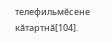телефильмӗсене кӑтартнӑ[104].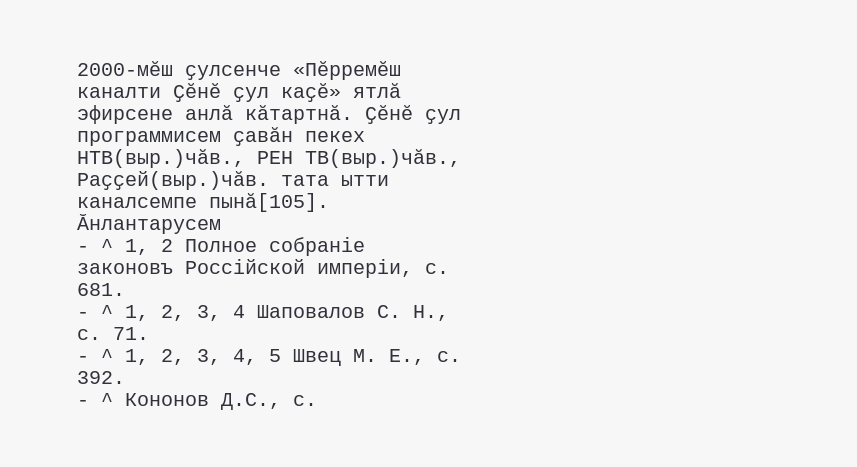2000-мӗш ҫулсенче «Пӗрремӗш каналти Ҫӗнӗ ҫул каҫӗ» ятлӑ эфирсене анлӑ кӑтартнӑ. Ҫӗнӗ ҫул программисем ҫавӑн пекех НТВ(выр.)чăв., РЕН ТВ(выр.)чăв., Раҫҫей(выр.)чăв. тата ытти каналсемпе пынӑ[105].
Ӑнлантарусем
- ^ 1, 2 Полное собраніе законовъ Россійской имперіи, с. 681.
- ^ 1, 2, 3, 4 Шаповалов С. Н., с. 71.
- ^ 1, 2, 3, 4, 5 Швец М. Е., с. 392.
- ^ Кононов Д.С., с.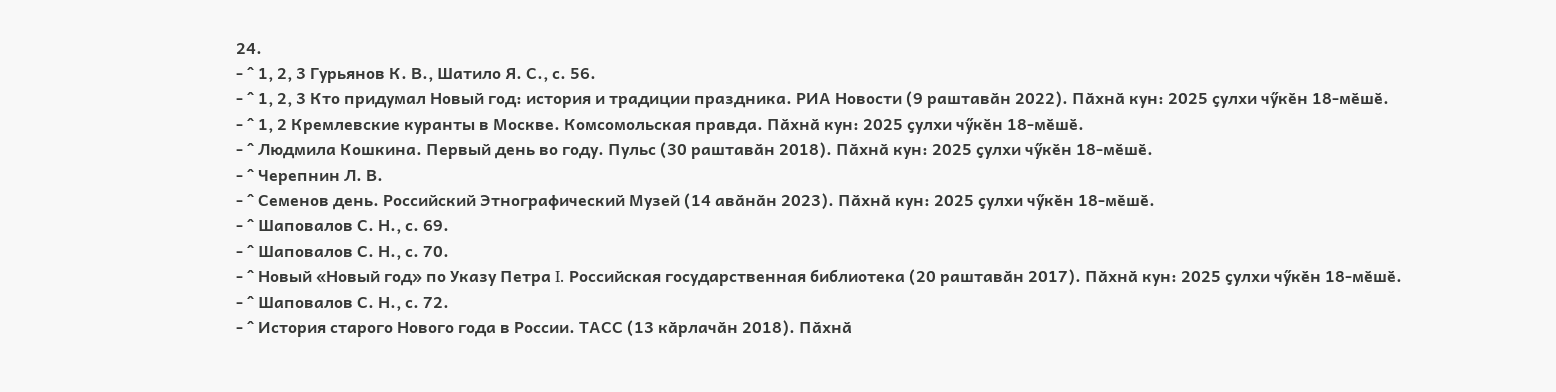24.
- ^ 1, 2, 3 Гурьянов К. В., Шатило Я. С., с. 56.
- ^ 1, 2, 3 Кто придумал Новый год: история и традиции праздника. РИА Новости (9 раштавӑн 2022). Пӑхнӑ кун: 2025 ҫулхи чӳкӗн 18-мӗшӗ.
- ^ 1, 2 Кремлевские куранты в Москве. Комсомольская правда. Пӑхнӑ кун: 2025 ҫулхи чӳкӗн 18-мӗшӗ.
- ^ Людмила Кошкина. Первый день во году. Пульс (30 раштавӑн 2018). Пӑхнӑ кун: 2025 ҫулхи чӳкӗн 18-мӗшӗ.
- ^ Черепнин Л. В.
- ^ Семенов день. Российский Этнографический Музей (14 авӑнӑн 2023). Пӑхнӑ кун: 2025 ҫулхи чӳкӗн 18-мӗшӗ.
- ^ Шаповалов С. Н., с. 69.
- ^ Шаповалов С. Н., с. 70.
- ^ Новый «Новый год» по Указу Петра I. Российская государственная библиотека (20 раштавӑн 2017). Пӑхнӑ кун: 2025 ҫулхи чӳкӗн 18-мӗшӗ.
- ^ Шаповалов С. Н., с. 72.
- ^ История старого Нового года в России. ТАСС (13 кӑрлачӑн 2018). Пӑхнӑ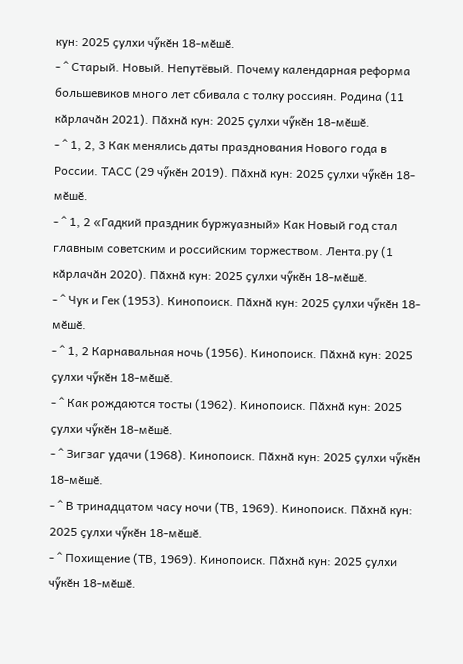кун: 2025 ҫулхи чӳкӗн 18-мӗшӗ.
- ^ Старый. Новый. Непутёвый. Почему календарная реформа большевиков много лет сбивала с толку россиян. Родина (11 кӑрлачӑн 2021). Пӑхнӑ кун: 2025 ҫулхи чӳкӗн 18-мӗшӗ.
- ^ 1, 2, 3 Как менялись даты празднования Нового года в России. ТАСС (29 чӳкӗн 2019). Пӑхнӑ кун: 2025 ҫулхи чӳкӗн 18-мӗшӗ.
- ^ 1, 2 «Гадкий праздник буржуазный» Как Новый год стал главным советским и российским торжеством. Лента.ру (1 кӑрлачӑн 2020). Пӑхнӑ кун: 2025 ҫулхи чӳкӗн 18-мӗшӗ.
- ^ Чук и Гек (1953). Кинопоиск. Пӑхнӑ кун: 2025 ҫулхи чӳкӗн 18-мӗшӗ.
- ^ 1, 2 Карнавальная ночь (1956). Кинопоиск. Пӑхнӑ кун: 2025 ҫулхи чӳкӗн 18-мӗшӗ.
- ^ Как рождаются тосты (1962). Кинопоиск. Пӑхнӑ кун: 2025 ҫулхи чӳкӗн 18-мӗшӗ.
- ^ Зигзаг удачи (1968). Кинопоиск. Пӑхнӑ кун: 2025 ҫулхи чӳкӗн 18-мӗшӗ.
- ^ В тринадцатом часу ночи (ТВ, 1969). Кинопоиск. Пӑхнӑ кун: 2025 ҫулхи чӳкӗн 18-мӗшӗ.
- ^ Похищение (ТВ, 1969). Кинопоиск. Пӑхнӑ кун: 2025 ҫулхи чӳкӗн 18-мӗшӗ.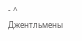- ^ Джентльмены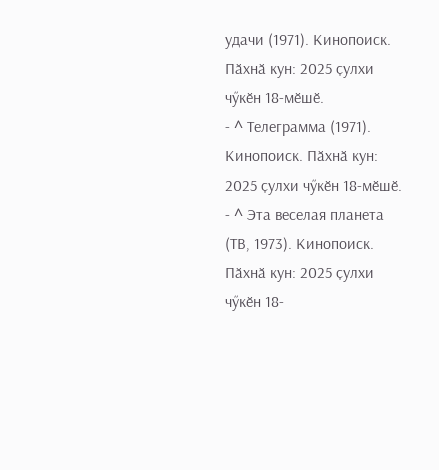удачи (1971). Кинопоиск. Пӑхнӑ кун: 2025 ҫулхи чӳкӗн 18-мӗшӗ.
- ^ Телеграмма (1971). Кинопоиск. Пӑхнӑ кун: 2025 ҫулхи чӳкӗн 18-мӗшӗ.
- ^ Эта веселая планета (ТВ, 1973). Кинопоиск. Пӑхнӑ кун: 2025 ҫулхи чӳкӗн 18-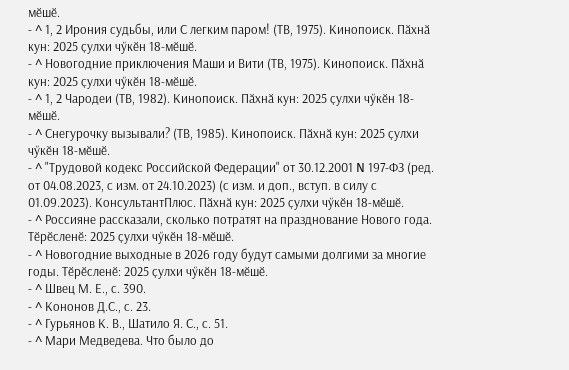мӗшӗ.
- ^ 1, 2 Ирония судьбы, или С легким паром! (ТВ, 1975). Кинопоиск. Пӑхнӑ кун: 2025 ҫулхи чӳкӗн 18-мӗшӗ.
- ^ Новогодние приключения Маши и Вити (ТВ, 1975). Кинопоиск. Пӑхнӑ кун: 2025 ҫулхи чӳкӗн 18-мӗшӗ.
- ^ 1, 2 Чародеи (ТВ, 1982). Кинопоиск. Пӑхнӑ кун: 2025 ҫулхи чӳкӗн 18-мӗшӗ.
- ^ Снегурочку вызывали? (ТВ, 1985). Кинопоиск. Пӑхнӑ кун: 2025 ҫулхи чӳкӗн 18-мӗшӗ.
- ^ "Трудовой кодекс Российской Федерации" от 30.12.2001 N 197-ФЗ (ред. от 04.08.2023, с изм. от 24.10.2023) (с изм. и доп., вступ. в силу с 01.09.2023). КонсультантПлюс. Пӑхнӑ кун: 2025 ҫулхи чӳкӗн 18-мӗшӗ.
- ^ Россияне рассказали, сколько потратят на празднование Нового года. Тӗрӗсленӗ: 2025 ҫулхи чӳкӗн 18-мӗшӗ.
- ^ Новогодние выходные в 2026 году будут самыми долгими за многие годы. Тӗрӗсленӗ: 2025 ҫулхи чӳкӗн 18-мӗшӗ.
- ^ Швец М. Е., с. 390.
- ^ Кононов Д.С., с. 23.
- ^ Гурьянов К. В., Шатило Я. С., с. 51.
- ^ Мари Медведева. Что было до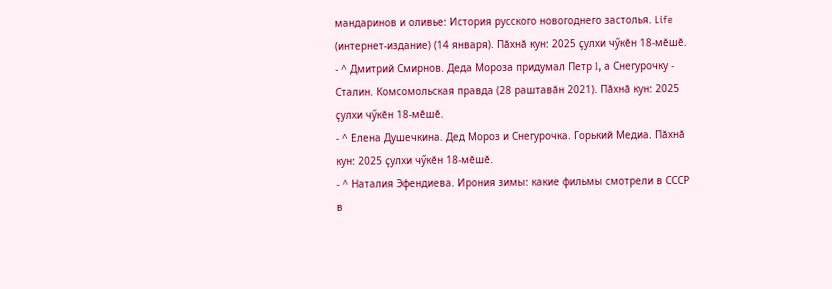мандаринов и оливье: История русского новогоднего застолья. Life (интернет-издание) (14 января). Пӑхнӑ кун: 2025 ҫулхи чӳкӗн 18-мӗшӗ.
- ^ Дмитрий Смирнов. Деда Мороза придумал Петр I, а Снегурочку - Сталин. Комсомольская правда (28 раштавӑн 2021). Пӑхнӑ кун: 2025 ҫулхи чӳкӗн 18-мӗшӗ.
- ^ Елена Душечкина. Дед Мороз и Снегурочка. Горький Медиа. Пӑхнӑ кун: 2025 ҫулхи чӳкӗн 18-мӗшӗ.
- ^ Наталия Эфендиева. Ирония зимы: какие фильмы смотрели в СССР в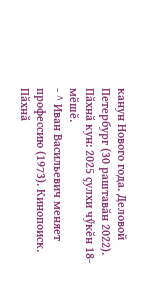канун Нового года. Деловой Петербург (30 раштавӑн 2022). Пӑхнӑ кун: 2025 ҫулхи чӳкӗн 18-мӗшӗ.
- ^ Иван Васильевич меняет профессию (1973). Кинопоиск. Пӑхнӑ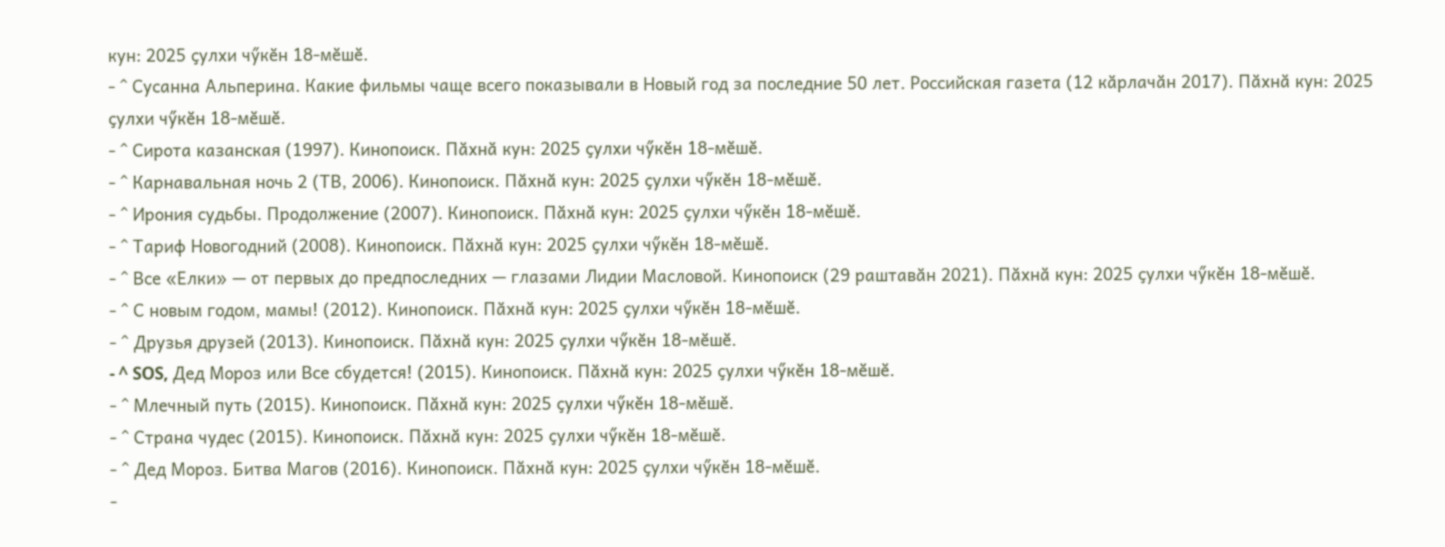кун: 2025 ҫулхи чӳкӗн 18-мӗшӗ.
- ^ Сусанна Альперина. Какие фильмы чаще всего показывали в Новый год за последние 50 лет. Российская газета (12 кӑрлачӑн 2017). Пӑхнӑ кун: 2025 ҫулхи чӳкӗн 18-мӗшӗ.
- ^ Сирота казанская (1997). Кинопоиск. Пӑхнӑ кун: 2025 ҫулхи чӳкӗн 18-мӗшӗ.
- ^ Карнавальная ночь 2 (ТВ, 2006). Кинопоиск. Пӑхнӑ кун: 2025 ҫулхи чӳкӗн 18-мӗшӗ.
- ^ Ирония судьбы. Продолжение (2007). Кинопоиск. Пӑхнӑ кун: 2025 ҫулхи чӳкӗн 18-мӗшӗ.
- ^ Тариф Новогодний (2008). Кинопоиск. Пӑхнӑ кун: 2025 ҫулхи чӳкӗн 18-мӗшӗ.
- ^ Все «Елки» — от первых до предпоследних — глазами Лидии Масловой. Кинопоиск (29 раштавӑн 2021). Пӑхнӑ кун: 2025 ҫулхи чӳкӗн 18-мӗшӗ.
- ^ С новым годом, мамы! (2012). Кинопоиск. Пӑхнӑ кун: 2025 ҫулхи чӳкӗн 18-мӗшӗ.
- ^ Друзья друзей (2013). Кинопоиск. Пӑхнӑ кун: 2025 ҫулхи чӳкӗн 18-мӗшӗ.
- ^ SOS, Дед Мороз или Все сбудется! (2015). Кинопоиск. Пӑхнӑ кун: 2025 ҫулхи чӳкӗн 18-мӗшӗ.
- ^ Млечный путь (2015). Кинопоиск. Пӑхнӑ кун: 2025 ҫулхи чӳкӗн 18-мӗшӗ.
- ^ Страна чудес (2015). Кинопоиск. Пӑхнӑ кун: 2025 ҫулхи чӳкӗн 18-мӗшӗ.
- ^ Дед Мороз. Битва Магов (2016). Кинопоиск. Пӑхнӑ кун: 2025 ҫулхи чӳкӗн 18-мӗшӗ.
-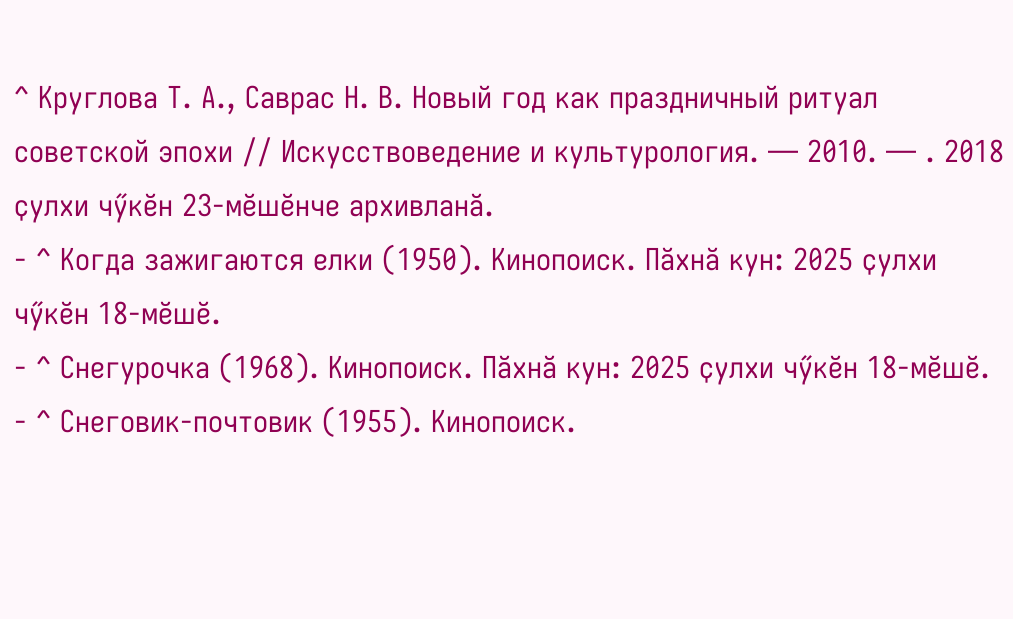^ Круглова Т. А., Саврас Н. В. Новый год как праздничный ритуал советской эпохи // Искусствоведение и культурология. — 2010. — . 2018 ҫулхи чӳкӗн 23-мӗшӗнче архивланӑ.
- ^ Когда зажигаются елки (1950). Кинопоиск. Пӑхнӑ кун: 2025 ҫулхи чӳкӗн 18-мӗшӗ.
- ^ Снегурочка (1968). Кинопоиск. Пӑхнӑ кун: 2025 ҫулхи чӳкӗн 18-мӗшӗ.
- ^ Снеговик-почтовик (1955). Кинопоиск.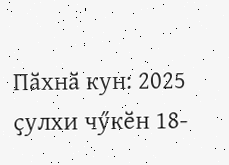Пӑхнӑ кун: 2025 ҫулхи чӳкӗн 18-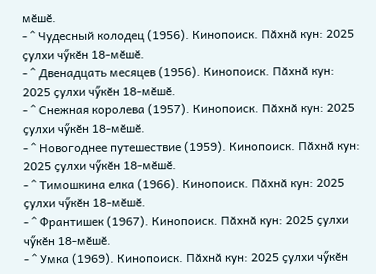мӗшӗ.
- ^ Чудесный колодец (1956). Кинопоиск. Пӑхнӑ кун: 2025 ҫулхи чӳкӗн 18-мӗшӗ.
- ^ Двенадцать месяцев (1956). Кинопоиск. Пӑхнӑ кун: 2025 ҫулхи чӳкӗн 18-мӗшӗ.
- ^ Снежная королева (1957). Кинопоиск. Пӑхнӑ кун: 2025 ҫулхи чӳкӗн 18-мӗшӗ.
- ^ Новогоднее путешествие (1959). Кинопоиск. Пӑхнӑ кун: 2025 ҫулхи чӳкӗн 18-мӗшӗ.
- ^ Тимошкина елка (1966). Кинопоиск. Пӑхнӑ кун: 2025 ҫулхи чӳкӗн 18-мӗшӗ.
- ^ Франтишек (1967). Кинопоиск. Пӑхнӑ кун: 2025 ҫулхи чӳкӗн 18-мӗшӗ.
- ^ Умка (1969). Кинопоиск. Пӑхнӑ кун: 2025 ҫулхи чӳкӗн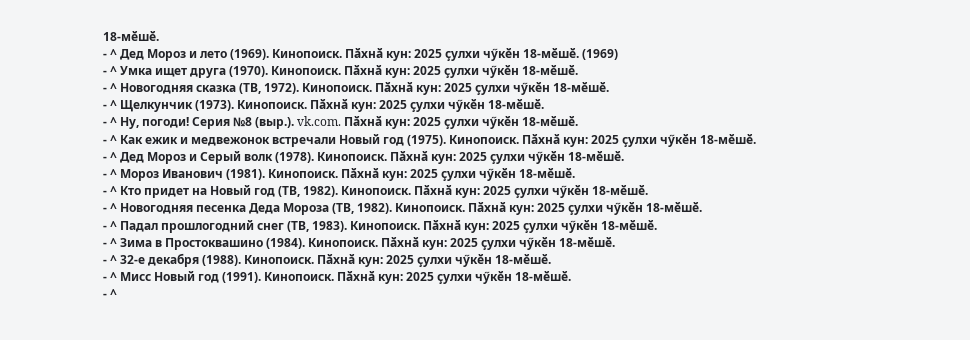18-мӗшӗ.
- ^ Дед Мороз и лето (1969). Кинопоиск. Пӑхнӑ кун: 2025 ҫулхи чӳкӗн 18-мӗшӗ. (1969)
- ^ Умка ищет друга (1970). Кинопоиск. Пӑхнӑ кун: 2025 ҫулхи чӳкӗн 18-мӗшӗ.
- ^ Новогодняя сказка (ТВ, 1972). Кинопоиск. Пӑхнӑ кун: 2025 ҫулхи чӳкӗн 18-мӗшӗ.
- ^ Щелкунчик (1973). Кинопоиск. Пӑхнӑ кун: 2025 ҫулхи чӳкӗн 18-мӗшӗ.
- ^ Ну, погоди! Серия №8 (выр.). vk.com. Пӑхнӑ кун: 2025 ҫулхи чӳкӗн 18-мӗшӗ.
- ^ Как ежик и медвежонок встречали Новый год (1975). Кинопоиск. Пӑхнӑ кун: 2025 ҫулхи чӳкӗн 18-мӗшӗ.
- ^ Дед Мороз и Серый волк (1978). Кинопоиск. Пӑхнӑ кун: 2025 ҫулхи чӳкӗн 18-мӗшӗ.
- ^ Мороз Иванович (1981). Кинопоиск. Пӑхнӑ кун: 2025 ҫулхи чӳкӗн 18-мӗшӗ.
- ^ Кто придет на Новый год (ТВ, 1982). Кинопоиск. Пӑхнӑ кун: 2025 ҫулхи чӳкӗн 18-мӗшӗ.
- ^ Новогодняя песенка Деда Мороза (ТВ, 1982). Кинопоиск. Пӑхнӑ кун: 2025 ҫулхи чӳкӗн 18-мӗшӗ.
- ^ Падал прошлогодний снег (ТВ, 1983). Кинопоиск. Пӑхнӑ кун: 2025 ҫулхи чӳкӗн 18-мӗшӗ.
- ^ Зима в Простоквашино (1984). Кинопоиск. Пӑхнӑ кун: 2025 ҫулхи чӳкӗн 18-мӗшӗ.
- ^ 32-е декабря (1988). Кинопоиск. Пӑхнӑ кун: 2025 ҫулхи чӳкӗн 18-мӗшӗ.
- ^ Мисс Новый год (1991). Кинопоиск. Пӑхнӑ кун: 2025 ҫулхи чӳкӗн 18-мӗшӗ.
- ^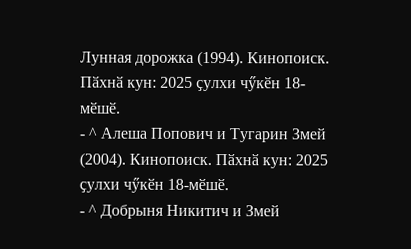Лунная дорожка (1994). Кинопоиск. Пӑхнӑ кун: 2025 ҫулхи чӳкӗн 18-мӗшӗ.
- ^ Алеша Попович и Тугарин Змей (2004). Кинопоиск. Пӑхнӑ кун: 2025 ҫулхи чӳкӗн 18-мӗшӗ.
- ^ Добрыня Никитич и Змей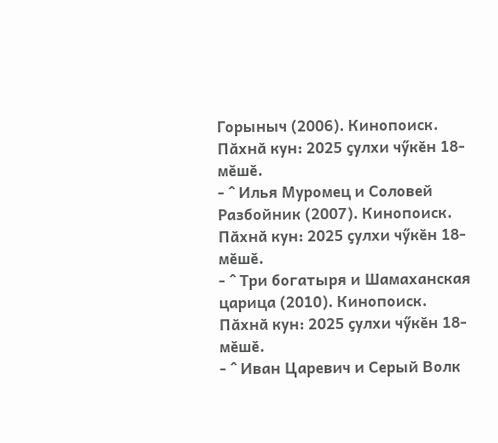Горыныч (2006). Кинопоиск. Пӑхнӑ кун: 2025 ҫулхи чӳкӗн 18-мӗшӗ.
- ^ Илья Муромец и Соловей Разбойник (2007). Кинопоиск. Пӑхнӑ кун: 2025 ҫулхи чӳкӗн 18-мӗшӗ.
- ^ Три богатыря и Шамаханская царица (2010). Кинопоиск. Пӑхнӑ кун: 2025 ҫулхи чӳкӗн 18-мӗшӗ.
- ^ Иван Царевич и Серый Волк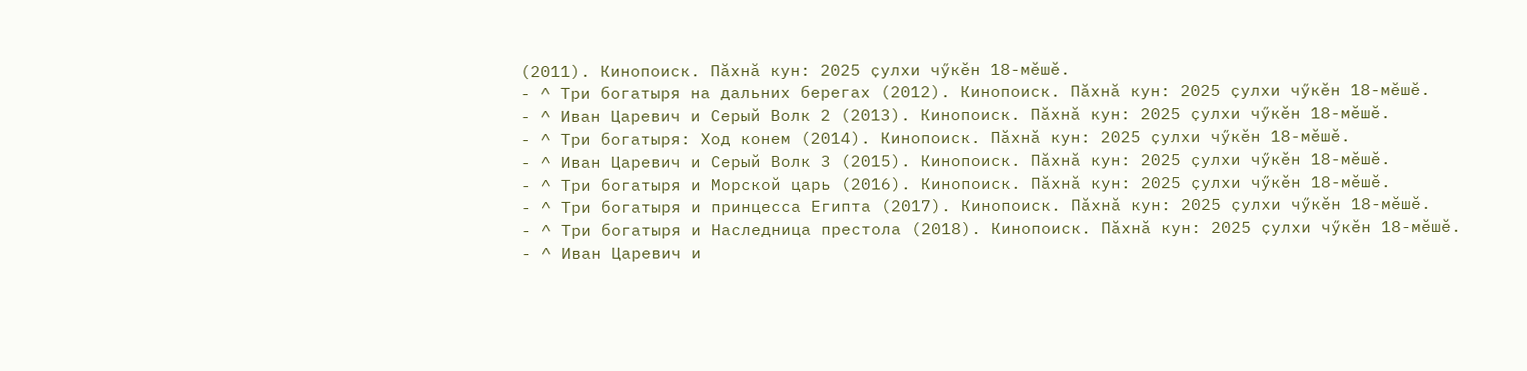(2011). Кинопоиск. Пӑхнӑ кун: 2025 ҫулхи чӳкӗн 18-мӗшӗ.
- ^ Три богатыря на дальних берегах (2012). Кинопоиск. Пӑхнӑ кун: 2025 ҫулхи чӳкӗн 18-мӗшӗ.
- ^ Иван Царевич и Серый Волк 2 (2013). Кинопоиск. Пӑхнӑ кун: 2025 ҫулхи чӳкӗн 18-мӗшӗ.
- ^ Три богатыря: Ход конем (2014). Кинопоиск. Пӑхнӑ кун: 2025 ҫулхи чӳкӗн 18-мӗшӗ.
- ^ Иван Царевич и Серый Волк 3 (2015). Кинопоиск. Пӑхнӑ кун: 2025 ҫулхи чӳкӗн 18-мӗшӗ.
- ^ Три богатыря и Морской царь (2016). Кинопоиск. Пӑхнӑ кун: 2025 ҫулхи чӳкӗн 18-мӗшӗ.
- ^ Три богатыря и принцесса Египта (2017). Кинопоиск. Пӑхнӑ кун: 2025 ҫулхи чӳкӗн 18-мӗшӗ.
- ^ Три богатыря и Наследница престола (2018). Кинопоиск. Пӑхнӑ кун: 2025 ҫулхи чӳкӗн 18-мӗшӗ.
- ^ Иван Царевич и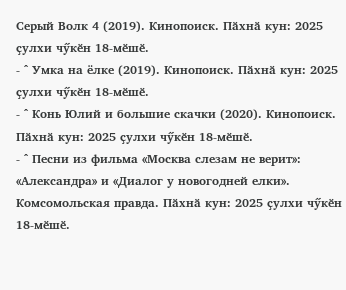Серый Волк 4 (2019). Кинопоиск. Пӑхнӑ кун: 2025 ҫулхи чӳкӗн 18-мӗшӗ.
- ^ Умка на ёлке (2019). Кинопоиск. Пӑхнӑ кун: 2025 ҫулхи чӳкӗн 18-мӗшӗ.
- ^ Конь Юлий и большие скачки (2020). Кинопоиск. Пӑхнӑ кун: 2025 ҫулхи чӳкӗн 18-мӗшӗ.
- ^ Песни из фильма «Москва слезам не верит»: «Александра» и «Диалог у новогодней елки». Комсомольская правда. Пӑхнӑ кун: 2025 ҫулхи чӳкӗн 18-мӗшӗ.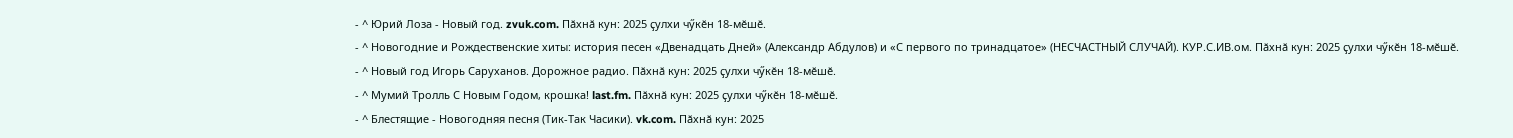- ^ Юрий Лоза - Новый год. zvuk.com. Пӑхнӑ кун: 2025 ҫулхи чӳкӗн 18-мӗшӗ.
- ^ Новогодние и Рождественские хиты: история песен «Двенадцать Дней» (Александр Абдулов) и «С первого по тринадцатое» (НЕСЧАСТНЫЙ СЛУЧАЙ). КУР.С.ИВ.ом. Пӑхнӑ кун: 2025 ҫулхи чӳкӗн 18-мӗшӗ.
- ^ Новый год Игорь Саруханов. Дорожное радио. Пӑхнӑ кун: 2025 ҫулхи чӳкӗн 18-мӗшӗ.
- ^ Мумий Тролль С Новым Годом, крошка! last.fm. Пӑхнӑ кун: 2025 ҫулхи чӳкӗн 18-мӗшӗ.
- ^ Блестящие - Новогодняя песня (Тик-Так Часики). vk.com. Пӑхнӑ кун: 2025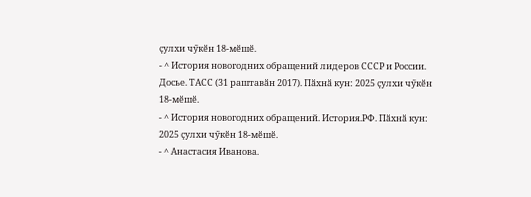ҫулхи чӳкӗн 18-мӗшӗ.
- ^ История новогодних обращений лидеров СССР и России. Досье. ТАСС (31 раштавӑн 2017). Пӑхнӑ кун: 2025 ҫулхи чӳкӗн 18-мӗшӗ.
- ^ История новогодних обращений. История.РФ. Пӑхнӑ кун: 2025 ҫулхи чӳкӗн 18-мӗшӗ.
- ^ Анастасия Иванова.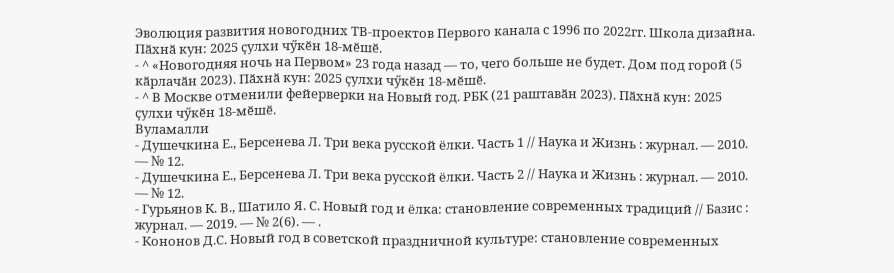Эволюция развития новогодних ТВ-проектов Первого канала с 1996 по 2022гг. Школа дизайна. Пӑхнӑ кун: 2025 ҫулхи чӳкӗн 18-мӗшӗ.
- ^ «Новогодняя ночь на Первом» 23 года назад — то, чего больше не будет. Дом под горой (5 кӑрлачӑн 2023). Пӑхнӑ кун: 2025 ҫулхи чӳкӗн 18-мӗшӗ.
- ^ В Москве отменили фейерверки на Новый год. РБК (21 раштавӑн 2023). Пӑхнӑ кун: 2025 ҫулхи чӳкӗн 18-мӗшӗ.
Вуламалли
- Душечкина Е., Берсенева Л. Три века русской ёлки. Часть 1 // Наука и Жизнь : журнал. — 2010. — № 12.
- Душечкина Е., Берсенева Л. Три века русской ёлки. Часть 2 // Наука и Жизнь : журнал. — 2010. — № 12.
- Гурьянов К. В., Шатило Я. С. Новый год и ёлка: становление современных традиций // Базис : журнал. — 2019. — № 2(6). — .
- Кононов Д.С. Новый год в советской праздничной культуре: становление современных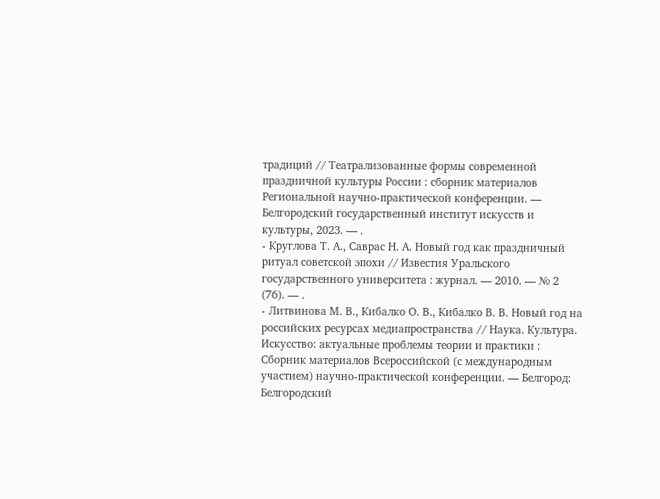традиций // Театрализованные формы современной праздничной культуры России : сборник материалов Региональной научно-практической конференции. — Белгородский государственный институт искусств и культуры, 2023. — .
- Круглова Т. А., Саврас Н. А. Новый год как праздничный ритуал советской эпохи // Известия Уральского государственного университета : журнал. — 2010. — № 2 (76). — .
- Литвинова М. В., Кибалко О. В., Кибалко В. В. Новый год на российских ресурсах медиапространства // Наука. Культура. Искусство: актуальные проблемы теории и практики : Сборник материалов Всероссийской (с международным участием) научно-практической конференции. — Белгород: Белгородский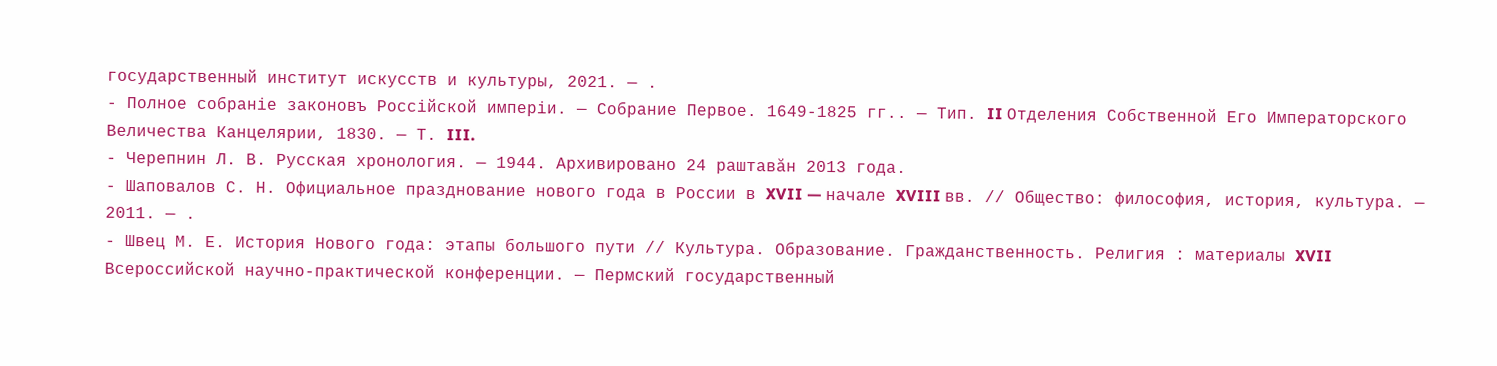государственный институт искусств и культуры, 2021. — .
- Полное собраніе законовъ Россійской имперіи. — Собрание Первое. 1649-1825 гг.. — Тип. II Отделения Собственной Его Императорского Величества Канцелярии, 1830. — Т. III.
- Черепнин Л. В. Русская хронология. — 1944. Архивировано 24 раштавӑн 2013 года.
- Шаповалов С. Н. Официальное празднование нового года в России в XVII — начале XVIII вв. // Общество: философия, история, культура. — 2011. — .
- Швец М. Е. История Нового года: этапы большого пути // Культура. Образование. Гражданственность. Религия : материалы XVII Всероссийской научно-практической конференции. — Пермский государственный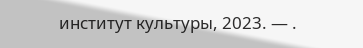институт культуры, 2023. — .